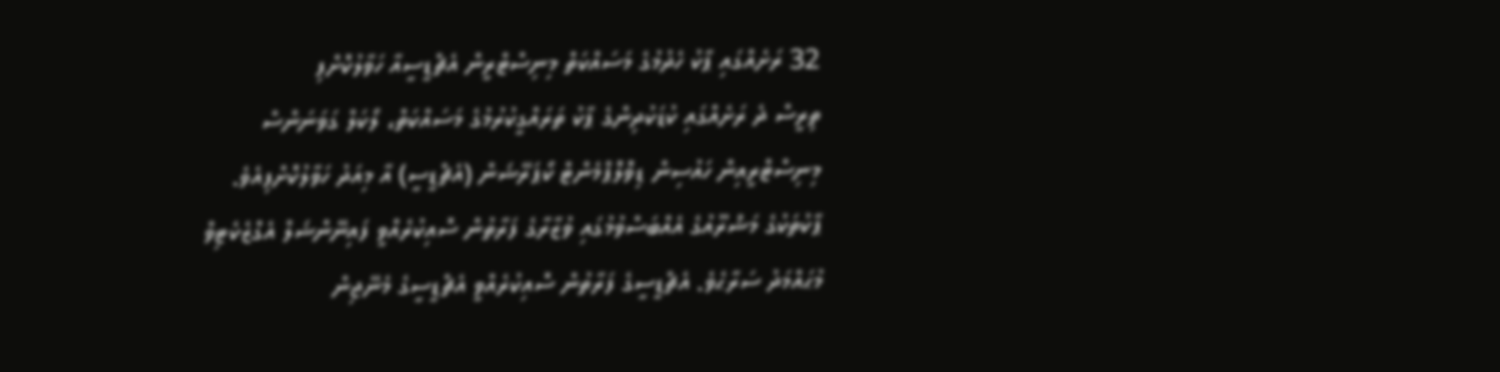32 ރަށެއްގައި ޕާކު ހެދުމުގެ މަސައްކަތް މިނިސްޓްރީން އެޗްޑީސީއާ ހަވާލުކޮށްފި
ތިރީސް ދެ ރަށެއްގައި ކުޑަކުދިންގެ ޕާކު ތަރައްގީކުރުމުގެ މަސައްކަތް، ލޯކަލް ގަވަނަންސް މިނިސްޓްރީއިން ހައުސިން ޑިވޮލޮޕްމެންޓް ކޯޕަރޭޝަން (އެޗްޑީސީ) އާ މިއަދު ހަވާލުކޮށްފިއެވެ. ޕާކުތަކުގެ މަޝްރޫއުގެ އެއްބަސްވުމުގައި ވުޒާރާގެ ފަރާތުން ސޮއިކުރެއްވީ ފައިނޭންޝަލް އެގްޒެކެޓިވް މުޙައްމަދު ސަރާޙެވެ. އެޗްޑީސީގެ ފަރާތުން ސޮއިކުރެއްވީ އެޗްޑީސީގެ މެނޭޖިން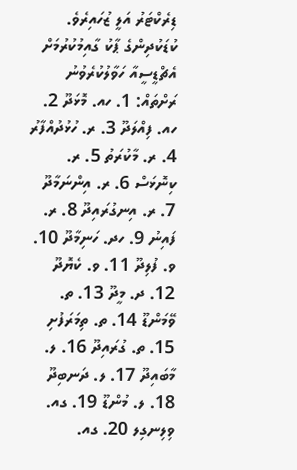ޑިރެކްޓަރު އަލީ ޒުހައިރެވެ. ކުޑަކުދިންގެ ޕާކު ގާއިމުކުރުމަށް އެޗްޑީސީއާ ހަވާލުކުރެވުނު ރަށްތައް: 1. ހއ. މޮޅަދޫ 2. ހއ. ފިއްލަދޫ 3. ރ. ހުޅުދުއްފާރު 4. ރ. މާކުރަތު 5. ރ. ކިނޮޅަސް 6. ރ. އިންނަމާދޫ 7. ރ. އިނގުރައިދޫ 8. ރ. ފައިނު 9. ހދ. ހަނިމާދޫ 10. ވ. ފުލިދޫ 11. ވ. ކެޔޮދޫ 12. ދ. މީދޫ 13. ތ. ވޭމަންޑޫ 14. ތ. ތިމަރަފުށި 15. ތ. ގުރައިދޫ 16. ލ. މާބައިދޫ 17. ލ. ދަނބިދޫ 18. ލ. މުންޑޫ 19. ގއ. ވިލިނގިލ 20. ގއ.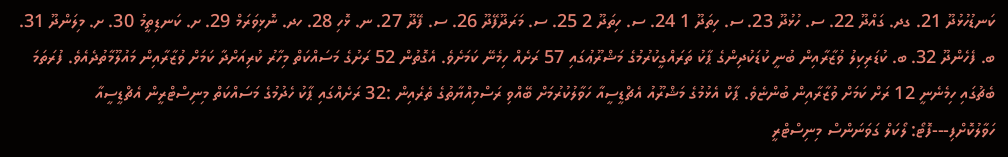ކަނޑުހުޅުދޫ 21. ގދ. ގައްދޫ 22. ސ. ހުޅުދޫ 23. ސ. ހިތަދޫ 1 24. ސ. ހިތަދޫ 2 25. ސ. މަރަދޫފޭދޫ 26. ސ. ފޭދޫ 27. ނ. ޅޮހި 28. ހދ. ނޮޅިވަރަމް 29. ށ. ކަނޑިތީމު 30. ށ. މިލަންދޫ 31. ބ. ފެހެންދޫ 32. ބ. ކުޑަރިކިލު ވުޒާރާއިން ބުނީ ކުޑަކުދިންގެ ޕާކު ތަރައްގީކުރުމުގެ މަޝްރޫޢުގައި 57 ރަށެއް ހިމެނޭ ކަމަށެވެ. އެގޮތުން 52 ރަށުގެ މަސައްކަތް މިހާރު ކުރިއަށްދާ ކަމަށް ވުޒާރާއިން މައުލޫމާތުދެއެވެ. ފުރަތަމަ ބެޗުގައި ހިމެނެނީ 12 ރަށް ކަމަށް ވުޒާރާއިން ބުންޏެވެ. ޕާކް އެޅުމުގެ މަޝްރޫއު އެޗްޑީސީއާ ހަވާލުކުރުމަށް ބޭއްވި ރަސްމިއްޔާތުގެ ތެރެއިން :32 ރަށެއްގައި ޕާކު ހެދުމުގެ މަސައްކަތް މިނިސްޓްރީން އެޗްޑީސީއާ ހަވާލުކޮށްފި---ފޮޓޯ: ލޯކަލް ގަވަނަންސް މިނިސްޓްރީ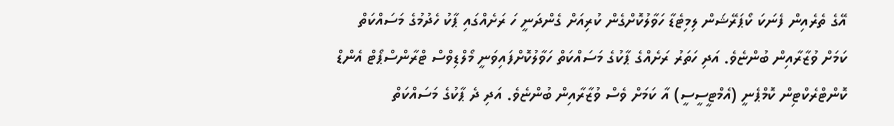އޭގެ ތެރެއިން ފެނަކަ ކޯޕަރޭޝަން ލިމިޓެޑާ ހަވާލުކޮށްގެން ކުރިއަށް ގެންދަނީ ހަ ރަށެއްގައި ޕާކު ހެދުމުގެ މަސައްކަތް ކަމަށް ވުޒާރާއިން ބުންޏެވެ. އަދި ހަތަރު ރަށެއްގެ ޕާކުގެ މަސައްކަތް ހަވާލުކޮށްފައިވަނީ މޯލްޑިވްސް ޓްރާންސްޕޯޓް އެންޑް ކޮންޓްރެކްޓިން ކޮމްޕެނީ (އެމްޓީސީސީ) އާ ކަމަށް ވެސް ވުޒާރާއިން ބުންޏެވެ. އަދި ދެ ޕާކުގެ މަސައްކަތް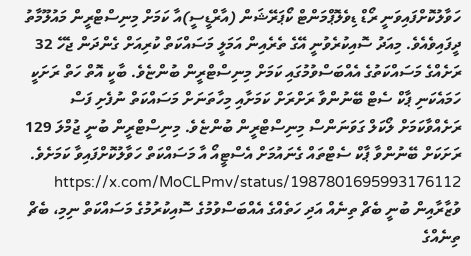ހަވާލުކޮށްފައިވަނީ ރޯޑް ޑިވެލޮޕްމަންޓް ކޯޕަރޭޝަން (އާރްޑީސީ)އާ ކަމަށް މިނިސްޓްރީން މައުލޫމާތު ދީފައިވެއެވެ. މިއަދު ސޮއިކުރެވުނީ އޭގެ ތެރެއިން އަމަލީ މަސައްކަތް ކުރިއަށް ގެންދަން ޖެހޭ 32 ރަށެއްގެ މަސައްކަތުގެ އެއްބަސްވުމުގައި ކަމަށް މިނިސްޓްރީން ބުންޏެވެ. ބާކީ އޮތް ހަތް ރަށަކީ ހަމައެކަނި ޕާކް ސެޓް ބޭނުންވާ ރަށްރަށް ކަމަށާއި މިހާތަނަށް މަސައްކަތް ނުފެށި ފަސް ރަށެއްވާކަމަށް ލޯކަލް ގަވަނަންސް މިނިސްޓްރީން ބުންޏެވެ. މިނިސްޓްރީން ބުނީ ޖުމްލަ 129 ރަށަކަށް ބޭނުންވާ ޕާކް ސެޓްތައް ގެނައުމަށް އެސްޓީއޯ އާ މަސައްކަތް ހަވާލުކޮށްފައިވާ ކަމަށެވެ. https://x.com/MoCLPmv/status/1987801695993176112 ވުޒާރާއިން ބުނީ ބެޗް ތިނެއް އަދި ހަތެއްގެ އެއްބަސްވުމުގެ ސޮއިކުރުމުގެ މަސައްކަތް ނިމި، ބެޗް ތިނެއްގެ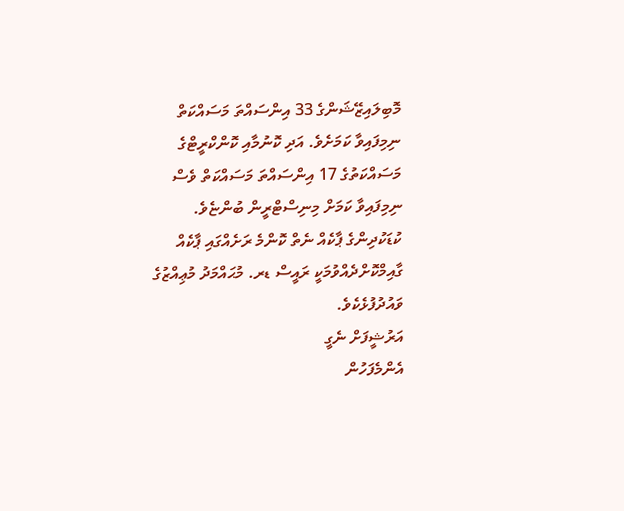މޮބިލައިޒޭޝަންގެ 33 އިންސައްތަ މަސައްކަތް ނިމިފައިވާ ކަމަށެވެ. އަދި ކޮނުމާއި ކޮންކްރީޓްގެ މަސައްކަތުގެ 17 އިންސައްތަ މަސައްކަތް ވެސް ނިމިފައިވާ ކަމަށް މިނިސްޓްރީން ބުންޏެވެ. ކުޑަކުދިންގެ ޕާކެއް ނެތް ކޮންމެ ރަށެއްގައި ޕާކެއް ގާއިމްކޮށްދެއްވުމަކީ ރައީސް ޑރ. މުޙައްމަދު މުޢިއްޒުގެ ވައުދުފުޅެކެވެ.
އަރުޝީފަށް ނެގީ
އެންމެފަހުން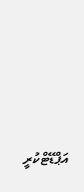އަޕްޑޭޓްކުރީ